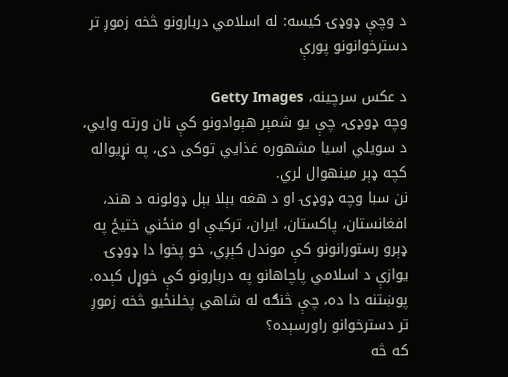د وچې ډوډۍ کیسه: له اسلامي دربارونو څخه زموږ تر دسترخوانونو پورې

د عکس سرچینه، Getty Images
وچه ډوډۍ، چې یو شمېر هېوادونو کې نان ورته وايي، د سویلي اسیا مشهوره غذايي توکی دی، په نړیواله کچه ډېر مینهوال لري.
نن سبا وچه ډوډۍ او د هغه بېلا بېل ډولونه د هند، افغانستان، پاکستان، ایران، ترکیې او منځني ختیځ په ډېرو رستورانونو کې موندل کېږي، خو پخوا دا ډوډۍ یوازې د اسلامي پاچاهانو په دربارونو کې خوړل کېده. پوښتنه دا ده، چې څنګه له شاهي پخلنځیو څخه زموږ تر دسترخوانو راورسېده؟
که څه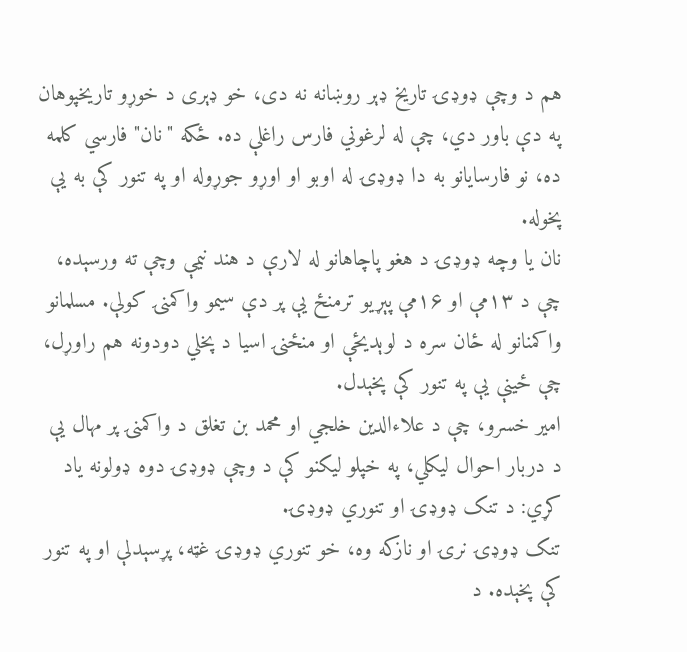هم د وچې ډوډۍ تاریخ ډېر روښانه نه دی، خو ډېری د خوړو تاریخپوهان په دې باور دي، چې له لرغوني فارس راغلې ده. ځکه "نان" فارسي کلمه ده، نو فارسایانو به دا ډوډۍ له اوبو او اوړو جوړوله او په تنور کې به یې پخوله.
نان یا وچه ډوډۍ د هغو پاچاهانو له لارې د هند نیمې وچې ته ورسېده، چې د ۱۳مې او ۱۶مې پېړیو ترمنځ یې پر دې سیمو واکمنۍ کولې. مسلمانو واکمنانو له ځان سره د لوېدیځې او منځنۍ اسیا د پخلي دودونه هم راوړل، چې ځینې یې په تنور کې پخېدل.
امیر خسرو، چې د علاءالدین خلجي او محمد بن تغلق د واکمنۍ پر مهال یې د دربار احوال لیکلي، په خپلو لیکنو کې د وچې ډوډۍ دوه ډولونه یاد کړي: د تنک ډوډۍ او تنوري ډوډۍ.
تنک ډوډۍ نرۍ او نازکه وه، خو تنوري ډوډۍ غټه، پړسېدلې او په تنور کې پخېده. د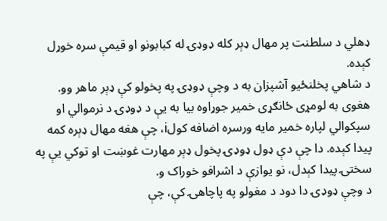ډهلي د سلطنت پر مهال ډېر کله ډوډۍ له کبابونو او قیمې سره خوړل کېده.
د شاهي پخلنځیو آشپزان به د وچې ډوډۍ په پخولو کې ډېر ماهر وو. هغوی به لومړی ځانګړی خمیر جوړاوه بیا به یې د ډوډۍ د نرموالي او سپکوالي لپاره خمیر مایه ورسره اضافه کولi، چې هغه مهال ډېره کمه پیدا کېده. دا چې دې ډول ډوډۍ پخول ډېر مهارت غوښت او توکي یې په سختۍ پیدا کېدل، نو یوازې د اشرافو خوراک و.
د وچې ډوډۍ دا دود د مغولو په پاچاهۍ کې، چې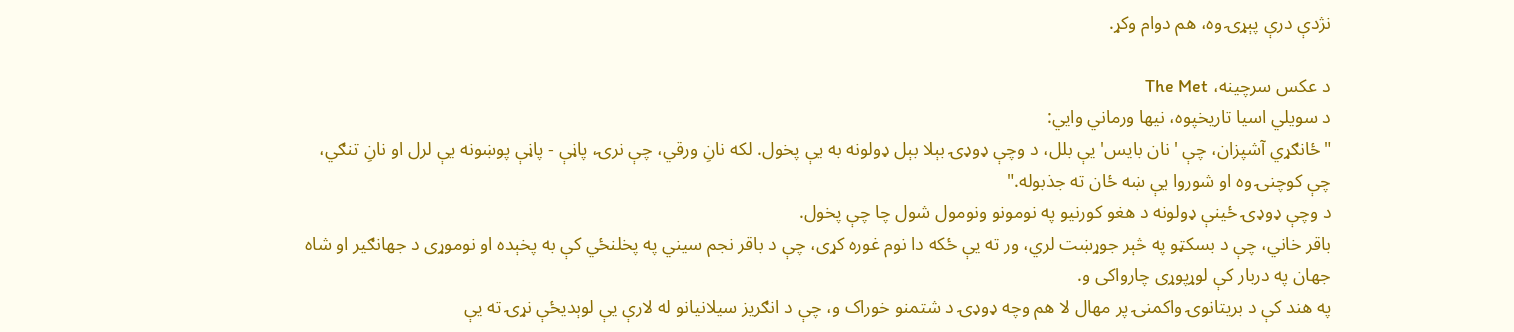نژدې درې پېړۍ وه، هم دوام وکړ.

د عکس سرچینه، The Met
د سویلي اسیا تاریخپوه، نیها ورماني وایي:
"ځانګړي آشپزان، چې 'نان بایس' یې بلل، د وچې ډوډۍ بېلا بېل ډولونه به یې پخول. لکه نانِ ورقي، چې نرۍ، پاڼې - پاڼې پوښونه یې لرل او نانِ تنګي، چې کوچنۍ وه او شوروا یې ښه ځان ته جذبوله."
د وچې ډوډۍ ځینې ډولونه د هغو کورنیو په نومونو ونومول شول چا چې پخول.
باقر خاني، چې د بسکټو په څېر جوړښت لري، ور ته یې ځکه دا نوم غوره کړی، چې د باقر نجم سيني په پخلنځي کې به پخېده او نوموړی د جهانګیر او شاه جهان په دربار کې لوړپوړی چارواکی و.
په هند کې د بریتانوۍ واکمنۍ پر مهال لا هم وچه ډوډۍ د شتمنو خوراک و، چې د انګریز سیلانیانو له لارې یې لوېدیځې نړۍ ته یې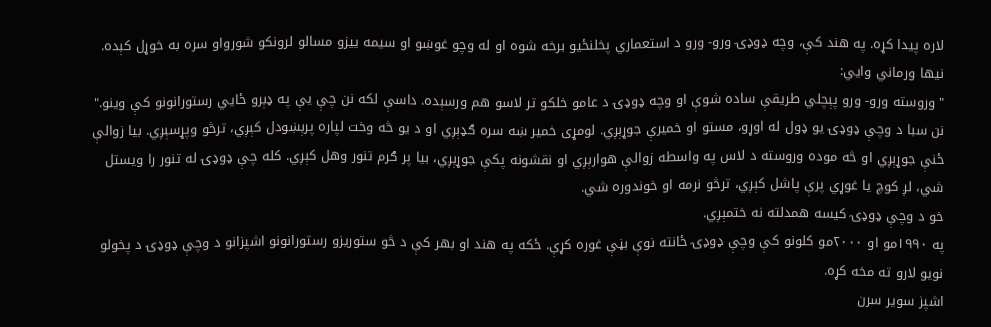لاره پیدا کړه. په هند کې، وچه ډوډۍ ورو- ورو د استعماري پخلنځیو برخه شوه او له وچو غوښو او سیمه ییزو مسالو لرونکو شورواو سره به خوړل کېده.
نیها ورماني وایي:
"وروسته ورو- ورو پېچلي طریقې ساده شوې او وچه ډوډۍ د عامو خلکو تر لاسو هم ورسېده. داسې لکه نن چې یې په ډېرو ځایي رستورانونو کې وینو."
نن سبا د وچې ډوډۍ یو ډول له اوړو، مستو او خمیرې جوړېږي. لومړی خمیر ښه سره ګډېږي او د یو څه وخت لپاره پرېښودل کېږي، ترڅو وپړسېږي. بیا زوالې ځنې جوړېږي او څه موده وروسته د لاس په واسطه زوالې هوارېږي او نقشونه پکې جوړېږي، بیا پر ګرم تنور وهل کېږي. کله چې ډوډۍ له تنور را ویستل شي، لږ کوچ یا غوړي پرې پاشل کېږي، ترڅو نرمه او خوندوره شي.
خو د وچې ډوډۍ کیسه همدلته نه ختمېږي.
په ۱۹۹۰مو او ۲۰۰۰مو کلونو کې وچې ډوډۍ ځانته نوې بڼې غوره کړې. ځکه په هند او بهر کې د څو ستوریزو رستورانونو اشپزانو د وچې ډوډۍ د پخولو نویو لارو ته مخه کړه.
اشپز سویر سرن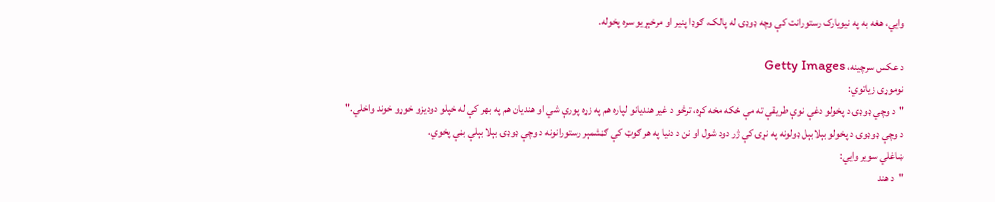وایي، هغه به په نیویارک رستورانت کې وچه ډوډۍ له پالک، ګوډا پنیر او مرخېړيو سره پخوله.

د عکس سرچینه، Getty Images
نوموړی زیاتوي:
"د وچي ډوډۍ د پخولو دغې نوې طریقې ته مې ځکه مخه کړه، ترڅو د غیر هندیانو لپاره هم په زړه پورې شي او هندیان هم په بهر کې له خپلو دودیزو خوړو خوند واخلي."
د وچې ډوډوۍ د پخولو بېلابېل ډولونه په نړۍ کې ژر دود شول او نن د دنیا په هر ګوټ کې ګڼشمېر رستورانونه د وچې ډوډۍ بېلا بېلې بڼې پخوي.
ښاغلي سویر وايي:
"د هند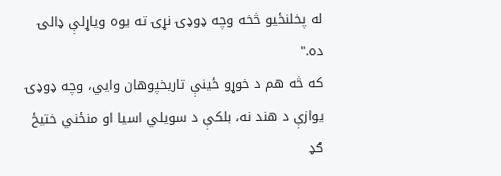له پخلنځیو څخه وچه ډوډۍ نړۍ ته یوه ویاړلې ډالۍ ده."
که څه هم د خوړو ځینې تاریخپوهان وايي، وچه ډوډۍ یوازې د هند نه، بلکې د سویلي اسیا او منځني ختیځ ګډ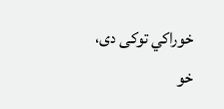خوراکي توکی دی، خو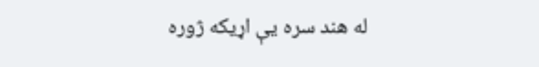له هند سره یې اړیکه ژوره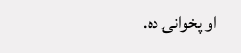او پخوانۍ ده.